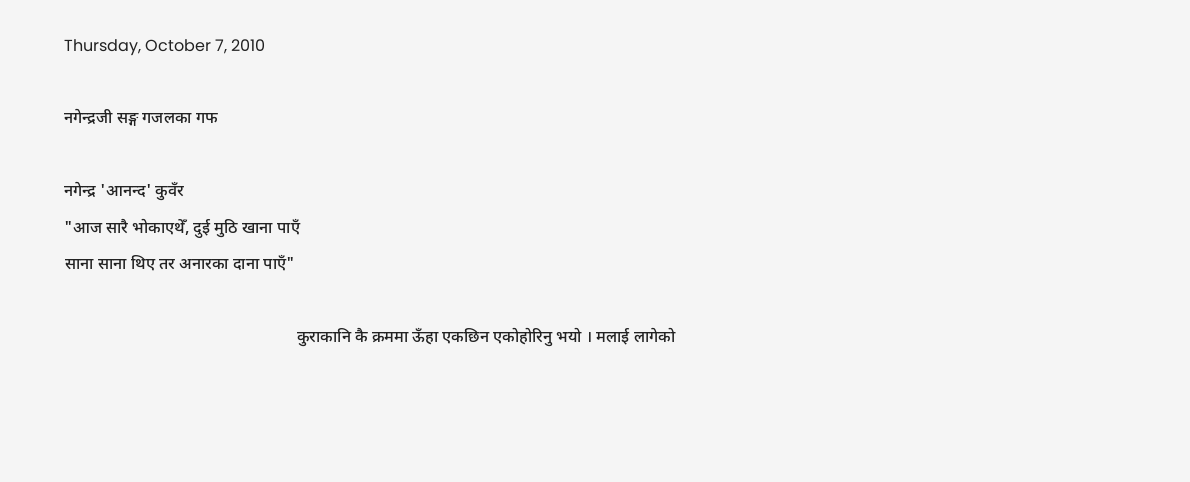Thursday, October 7, 2010

नगेन्द्रजी सङ्ग गजलका गफ

नगेन्द्र 'आनन्द' कुवँर
"आज सारै भोकाएथेँ, दुई मुठि खाना पाएँ
साना साना थिए तर अनारका दाना पाएँ"

                                                        कुराकानि कै क्रममा ऊँहा एकछिन एकोहोरिनु भयो । मलाई लागेको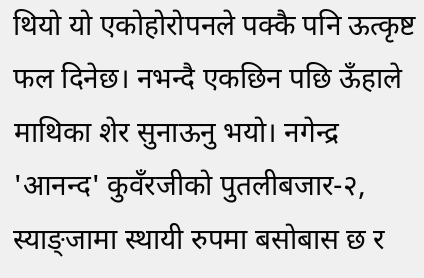थियो यो एकोहोरोपनले पक्कै पनि ऊत्कृष्ट फल दिनेछ। नभन्दै एकछिन पछि ऊँहाले माथिका शेर सुनाऊनु भयो। नगेन्द्र 'आनन्द' कुवँरजीको पुतलीबजार-२, स्याङ्जामा स्थायी रुपमा बसोबास छ र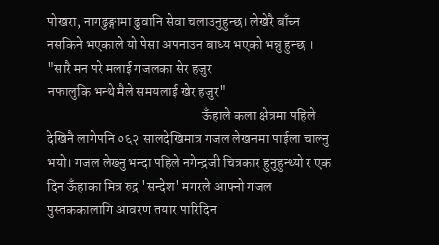पोखरा, नागढुङ्गामा ढुवानि सेवा चलाउनुहुन्छ। लेखेरै बाँच्न नसकिने भएकाले यो पेसा अपनाउन बाध्य भएको भन्नु हुन्छ ।
"सारै मन परे मलाई गजलका सेर हजुर
नफालुकि भन्थे मैले समयलाई खेर हजुर"
                                                        ऊँहाले कला क्षेत्रमा पहिले देखिनै लागेपनि ०६२ सालदेखिमात्र गजल लेखनमा पाईला चाल्नु भयो। गजल लेख्नु भन्दा पहिले नगेन्द्रजी चित्रकार हुनुहुन्थ्यो र एक दिन ऊँहाका मित्र रुद्र 'सन्देश' मगरले आफ्नो गजल पुस्तककालागि आवरण तयार पारिदिन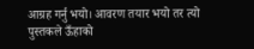आग्रह गर्नु भयो। आवरण तयार भयो तर त्यो पुस्तकले ऊँहाको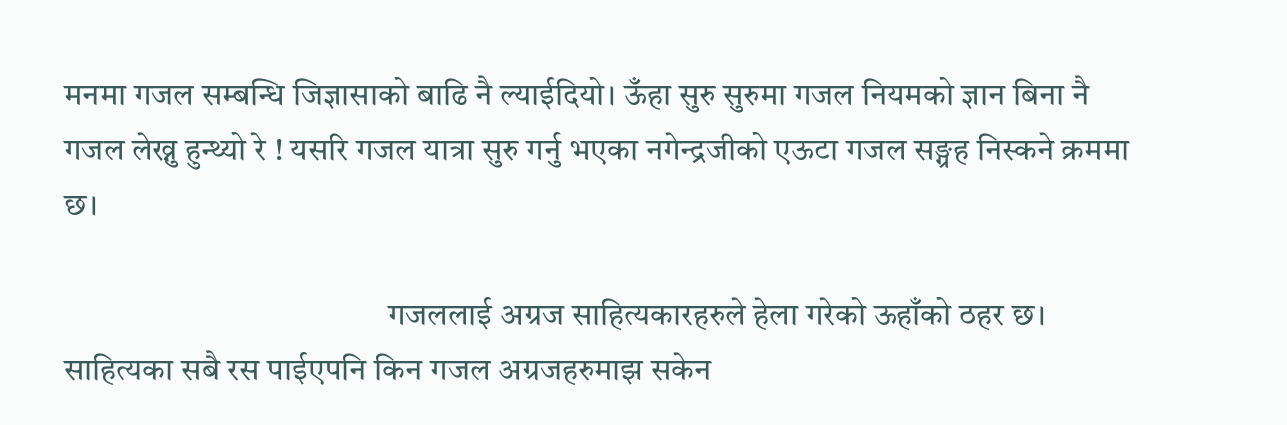मनमा गजल सम्बन्धि जिज्ञासाको बाढि नै ल्याईदियो। ऊँहा सुरु सुरुमा गजल नियमको ज्ञान बिना नै गजल लेख्नु हुन्थ्यो रे ! यसरि गजल यात्रा सुरु गर्नु भएका नगेन्द्रजीको एऊटा गजल सङ्ग्रह निस्कने क्रममा छ।

                                                 गजललाई अग्रज साहित्यकारहरुले हेला गरेको ऊहाँको ठहर छ। साहित्यका सबै रस पाईएपनि किन गजल अग्रजहरुमाझ सकेन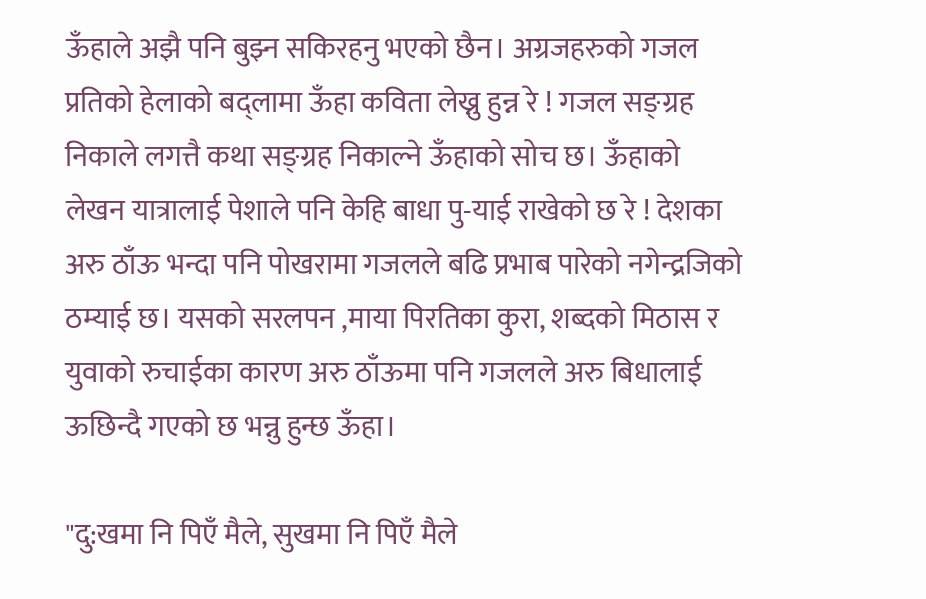ऊँहाले अझै पनि बुझ्न सकिरहनु भएको छैन। अग्रजहरुको गजल प्रतिको हेलाको बद्लामा ऊँहा कविता लेख्नु हुन्न रे ! गजल सङ्ग्रह निकाले लगत्तै कथा सङ्ग्रह निकाल्ने ऊँहाको सोच छ। ऊँहाको लेखन यात्रालाई पेशाले पनि केहि बाधा पु-याई राखेको छ रे ! देशका अरु ठाँऊ भन्दा पनि पोखरामा गजलले बढि प्रभाब पारेको नगेन्द्रजिको ठम्याई छ। यसको सरलपन ,माया पिरतिका कुरा, शब्दको मिठास र युवाको रुचाईका कारण अरु ठाँऊमा पनि गजलले अरु बिधालाई ऊछिन्दै गएको छ भन्नु हुन्छ ऊँहा।

"दु:खमा नि पिएँ मैले, सुखमा नि पिएँ मैले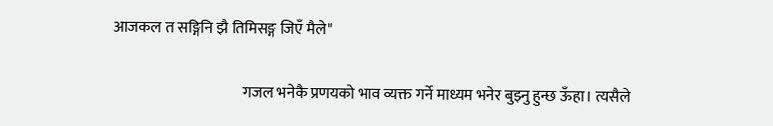आजकल त सङ्गिनि झै तिमिसङ्ग जिएँ मैले"

                                           गजल भनेकै प्रणयको भाव व्यक्त गर्ने माध्यम भनेर बुझ्नु हुन्छ ऊँहा। त्यसैले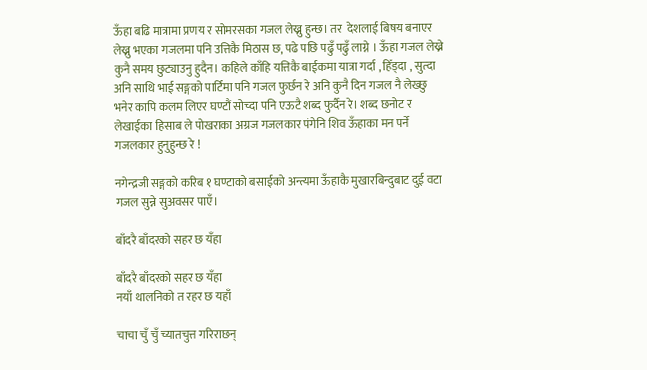ऊँहा बढि मात्रामा प्रणय र सोमरसका गजल लेख्नु हुन्छ। तर  देशलाई बिषय बनाएर लेख्नु भएका गजलमा पनि उत्तिकै मिठास छ, पढे पछि पढुँ पढुँ लाग्ने । ऊँहा गजल लेख्ने कुनै समय छुट्याउनु हुदैन। कहिले काँहि यत्तिकै बाईकमा यात्रा गर्दा , हिँड्दा , सुत्दा अनि साथि भाई सङ्गको पार्टिमा पनि गजल फुर्छन रे अनि कुनै दिन गजल नै लेख्छु भनेर कापि कलम लिएर घण्टौं सोच्दा पनि एऊटै शब्द फुर्दैन रे। शब्द छनोट र लेखाईका हिसाब ले पोखराका अग्रज गजलकार पंगेनि शिव ऊँहाका मन पर्ने गजलकार हुनुहुन्छ रे !

नगेन्द्रजी सङ्गको करिब १ घण्टाको बसाईको अन्त्यमा ऊँहाकै मुखारबिन्दुबाट दुई वटा गजल सुन्ने सुअवसर पाएँ।

बाँदरै बाँदरको सहर छ यँहा

बाँदरै बाँदरको सहर छ यँहा
नयाँ थालनिको त रहर छ यहाँ

चाचा चुँ चुँ च्यातचुत्त गरिराछन्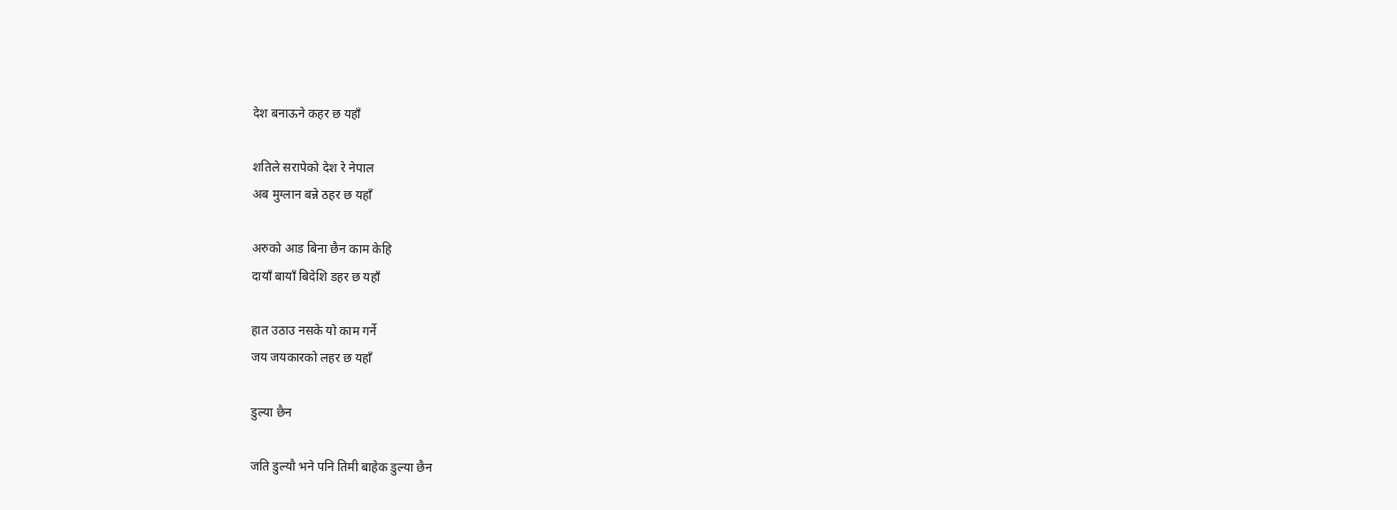देश बनाऊने कहर छ यहाँ

शतिले सरापेको देश रे नेपाल
अब मुग्लान बन्ने ठहर छ यहाँ

अरुको आड बिना छैन काम केहि
दायाँ बायाँ बिदेशि डहर छ यहाँ

हात उठाउ नसके यो काम गर्ने
जय जयकारको लहर छ यहाँ

डुल्या छैन

जति डुल्यौ भने पनि तिमी बाहेक डुल्या छैन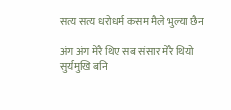सत्य सत्य धरोधर्म कसम मैले भुल्या छैन

अंग अंग मेरै थिए सब संसार मेरै थियो
सुर्यमुखि बनि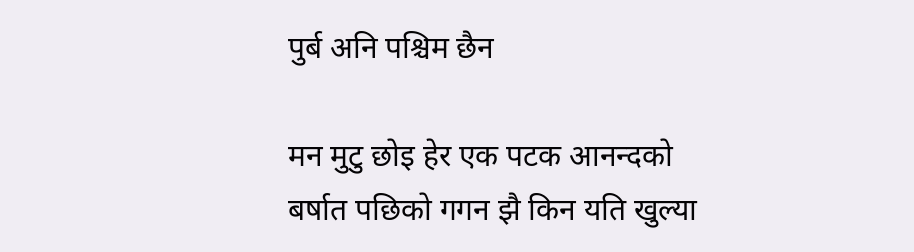पुर्ब अनि पश्चिम छैन

मन मुटु छोइ हेर एक पटक आनन्दको
बर्षात पछिको गगन झै किन यति खुल्या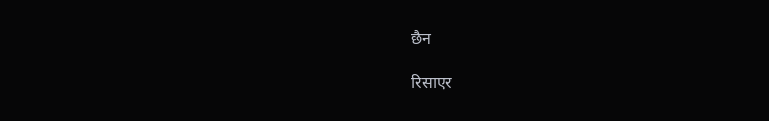छैन

रिसाएर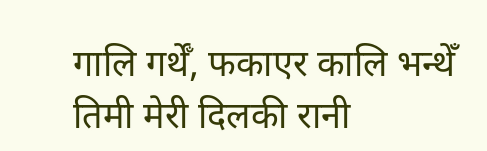गालि गर्थेँ, फकाएर कालि भन्थेँ
तिमी मेरी दिलकी रानी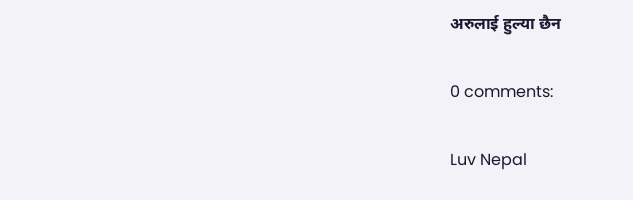अरुलाई हुल्या छैन

0 comments:

Luv Nepal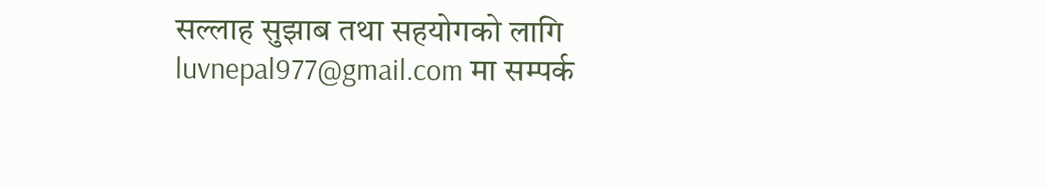सल्लाह सुझाब तथा सहयोगको लागि luvnepal977@gmail.com मा सम्पर्क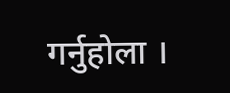गर्नुहोला ।